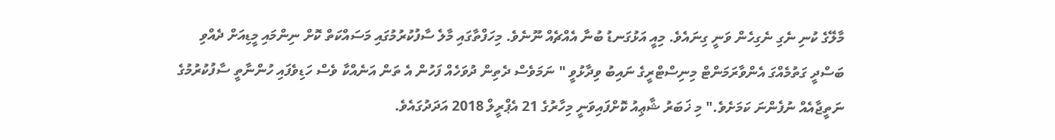މާލޭގެ ކުނި ނެގި ނެގިހެން ވަނީ ގިނައެވެ. މިއީ އަޅުގަނޑު ބުނާ އެއްޗެއް ނޫނެވެ. މިހަފްތާގައި މާލެ ސާފުކުރުމުގައި މަސައްކަތް ކޮށް ނިންމައި މީޑިއަށް ދެއްވި ބަސްދީ ގަތުމެއްގަ އެންވާރަމަންޓް މިނިސްޓްރީގެ ނައިބު ވިދާޅުވީ " ނަމަވެސް ދެތިން ދުވަހެއް ފަހުން އެ ތަން އަނެއްކާ ވެސް ހަޑިވެފައި ހުންނާތީ ސާފުކުރުމުގެ ނަތީޖާއެއް ނުފެންނަ ކަމަށެވެ." މި ޚަބަރު ޝާޢިއު ކޮށްފައިވަނީ މިހާރުގެ 21 އެޕްރީލް 2018 އަދަދުގައެވެ.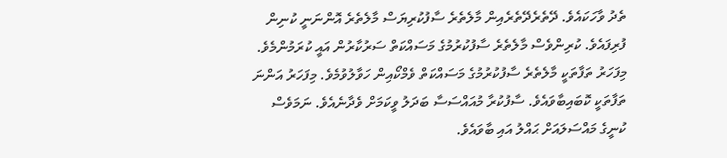ތެދު ވާހަކައެވެ. ދޭތެރެދޭތެރެއިން މާލެތެރެ ސާފުކުރިޔަސް މާލެތެރެ އޮންނަނީ ކުނިން ފުރިފައެވެ. ކުރިންވެސް މާލެތެރެ ސާފުކުރުމުގެ މަސައްކަތް ސަރުކާރުން އައީ ކުރަމުންމެވެ. މިފަހަރު ތަފާތަކީ މާލެތެރެ ސާފުކުރުމުގެ މަސައްކަތް ވެމްކޯއިން ހަވާލުވުމެވެ. މިފަހަރު އަންނަ ތަފާތަކީ ކޮބައިބާވައެވެ. ސާފުކުރާ މުއައްސަސާ ބަދަލު ވީކަމަށް ވެދާނެއެވެ. ނަމަވެސް ކުނީގެ މައްސަލައަށް ޙައްލު އައި ބާވައެވެ.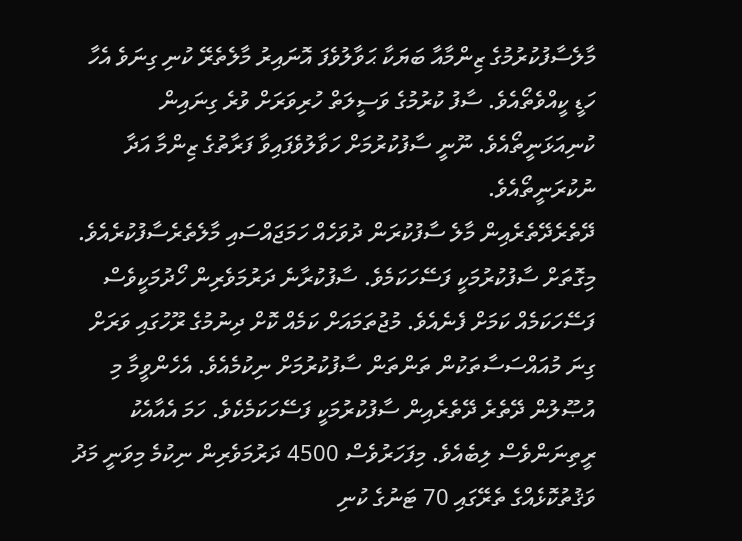މާލެސާފުކުރުމުގެ ޒިންމާއާ ބަޔަކާ ޙަވާލުވެފަ އޮނައިރު މާލެތެރޭ ކުނި ގިނަވެ އެހާ ހަޑީ ކީއްވެތޯއެވެ. ސާފު ކުރުމުގެ ވަސީލަތް ހުރިވަރަށް ވުރެ ގިނައިން ކުނިއަޅަނީތޯއެވެ. ނޫނީ ސާފުކުރުމަށް ހަވާލުވެފައިވާ ފަރާތުގެ ޒިންމާ އަދާ ނުކުރަނީތޯއެވެ.
ދޭތެރެދޭތެރެއިން މާލެ ސާފުކުރަން ދުވަހެއް ހަމަޖައްސައި މާލެތެރެސާފުކުރެއެވެ. މިގޮތަށް ސާފުކުރުމަކީ ފަސޭހަކަމެވެ. ސާފުކުރާނެ ދަރުމަވެރިން ހޯދުމަކީވެސް ފަސޭހަކަމެއް ކަމަށް ފެނެއެވެ. މުޖުތަމައަށް ކަމެއް ކޮށް ދިނުމުގެ ރޫހުގައި ވަރަށް ގިނަ މުއައްސަސާތަކުން ތަންތަން ސާފުކުރުމަށް ނިކުމެއެވެ. އެހެންވީމާ މި އުޞޫލުން ދޭތެރެ ދޭތެރެއިން ސާފުކުރުމަކީ ފަސޭހަކަމެކެވެ. ހަމަ އެއާއެކު ރީތިނަންވެސް ލިބެއެވެ. މިފަހަރުވެސް 4500 ދަރުމަވެރިން ނިކުމެ މިވަނީ މަދު ވަޤުތުކޮޅެއްގެ ތެރޭގައި 70 ޓަނުގެ ކުނި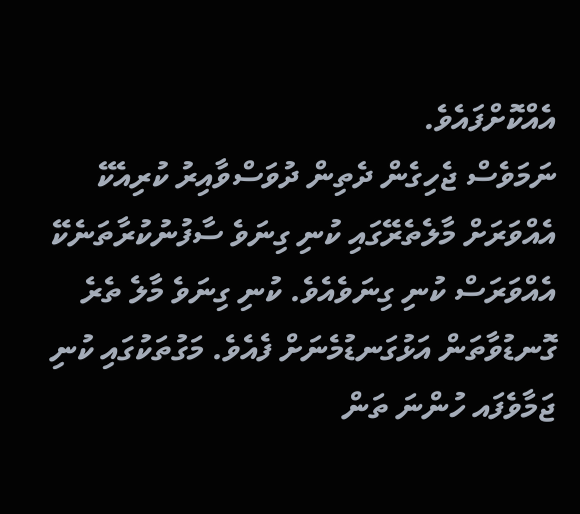އެއްކޮށްފައެވެ.
ނަމަވެސް ޖެހިގެން ދެތިން ދުވަސްވާއިރު ކުރިއެކޭ އެއްވަރަށް މާލެތެރޭގައި ކުނި ގިނަވެ ސާފުނުކުރާތަނެކޭ އެއްވަރަސް ކުނި ގިނަވެއެވެ. ކުނި ގިނަވެ މާލެ ތެރެ ގޮނޑުވާތަން އަޅުގަނޑުމެނަށް ފެއެވެ. މަގުތަކުގައި ކުނި ޖަމާވެފައ ހުންނަ ތަން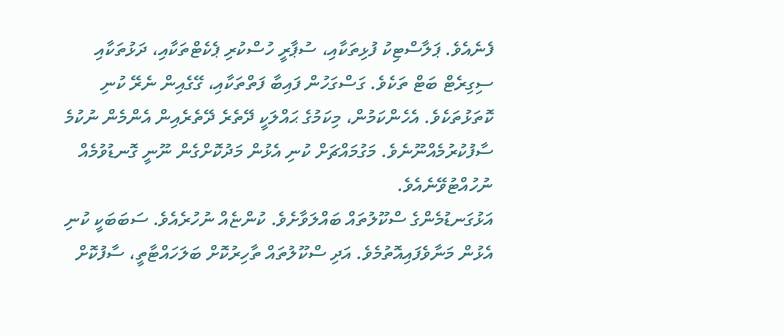ފެނެއެވެ. ޕަލާސްޓިކު ފުޅިތަކާއި، ސުޕާރީ ހުސްކުރި ޕެކެޓްތަކާއި، ދަޅުތަކާއި ސިގިރެޓް ބަޓް ތަކެވެ. ގަސްގަހުން ފައިބާ ފަތްތަކާއި، ގޭގެއިން ނެރޭ ކުނި ކޮތަޅުތަކެވެ. އެހެންކަމުން، މިކަމުގެ ޙައްލަކީ ދޭތެރެ ދޭތެރެއިން އެންމެން ނުކުމެ ސާފުކުރުމެއްނޫނެވެ. މަގުމައްޗަށް ކުނި އެޅުން މަދުކޮށްގެން ނޫނީ ގޮނޑުވުމެއް ނުހުއްޓުވޭނެއެވެ.
އަޅުގަނޑުމެންގެ ސްކޫލުތައް ބައްލަވާށެވެ. ކުންޏެއް ނުހުރެއެވެ. ސަބަބަކީ ކުނި އެޅުން މަނާވެފައިއޮތުމެވެ. އަދި ސްކޫލުތައް ތާހިރުކޮށް ބަލަހައްޓާތީ، ސާފުކޮށް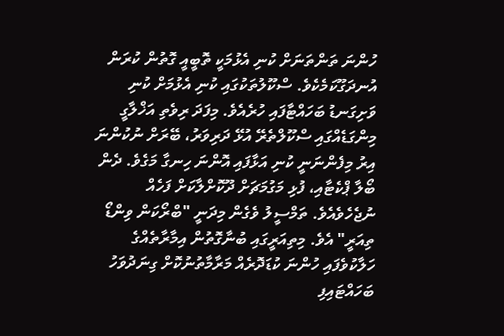ހުންނަ ތަންތަނަށް ކުނި އެޅުމަކީ ތޮބީއީ ގޮތުން ކުރަން އުނދަގޫކަމެކެވެ. ސްކޫލުތަކުގައި ކުނި އެޅުމަށް ކުނި ވަށިގަނޑު ބަހައްޓާފައި ހުރެއެވެ. މިފަދަ ރިވެތި އަޚްލާގީ މިންގަޑެއްގައި ސްކޫލްތެރޭ އުޅޭ ދަރިވަރު، ބޭރަށް ނުކުންނަ އިރު މިފެންނަނީ ކުނި އަޅާފައި އޮންނަ ހިނގާ މަގެވެ. ދެން ބޯލާ ޕްކެޓާއި، ފުޅި މަގުމަޗަށް ދޫކޮށްލާކަށް ފަހެއް ނުޖެހެވެއެވެ. ތަމްސީލު ވެގެން މިދަނީ "ބްރޯކަން ވިންޑޯ ތިއަރީ" އެވެ. މިތިއަރީގައި ބުނާގޮތުން އިމާރާތެއްގެ ހަލާކުވެފައި ހުންނަ ކުޑަދޮރެއް މަރާމާތުނުކޮށް ގިނަދުވަހު ބަހައްޓައިފި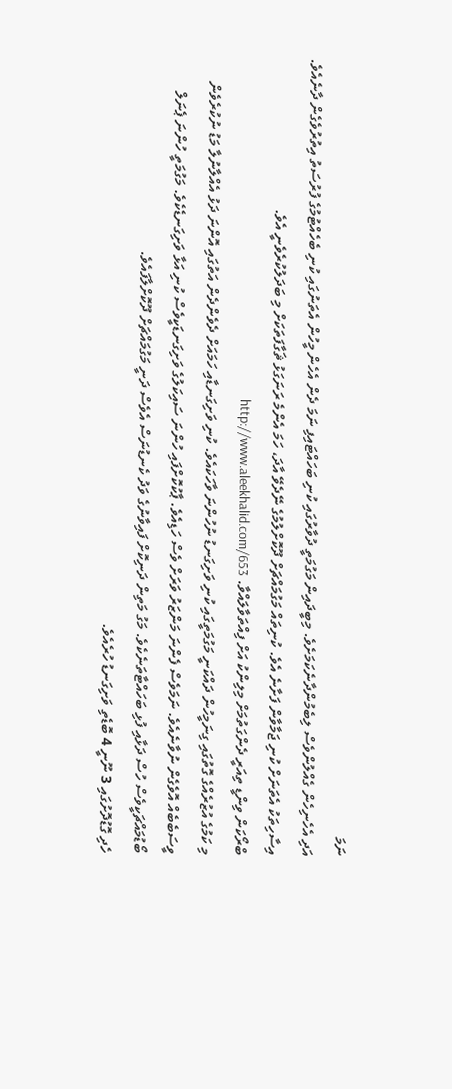ނަމަ
އަދި އެހެނިހެން ގެއްލުންވެސް ލިބެމުންދާނެކަމަށެވެ. މިބީދައިން މަގުމަތީ ދުވާރުގައި ކުނި ބަހައްޓައިފި ނަމަ ދެން އެހެން މީހުން އެތަނުގައި ކުނި ބެހެއްޓުމުގެ ފުރުސަތު އިތުރުވެގެން ދާނެއެވެ. އިސާހިތަކު އެތަނަށް ކުނި ޖަމާވާން ފަށާނެ އެވެ. ކުނިތައް މަގުމައްޗަށް ދޫކޮށްލުމުގެ ނޭދެވޭ އާދަ، ހަމަ އެންމެ ރަނަގަޅު ޘަގާފަތަކަށް މި ބަދަލުކުރެވެނީ އެވެ.
ބްރޯކަން ވިންޑީ ތިއަރީ ދެންގަތުމަށް މިލިންކު އަށް ފިއްތަވާލައްވާ. http://www.aleekhalid.com/653
މި ކަމުގެ އުޒުރެއްގެ ގޮތުގައި ގިނަމީހުން ދައްކަނީ މަގުމަތީގައި ކުނި ވަށިގަނޑު ނުހުންނަ ވާހަކައެވެ. ކުނި ވަށިގަނޑާއި ހަމައަށް ދެވެންދެން އަތުގައި އޮންނަ ދަޅު އެއްލާނުލާ މަޑު ނުކުރެވެން ވީސަބެބެއް އޮވެގެން ނުވާނެއެވެ. ނަމަވެސް ފެންނަ މަންޒަރު ވަރަށް ވެސް ހަޑިއެވެ. ޕާކުކޮށްފައި ހުންނަ ސައިކަލުގެ ވަށިގަނޑަކީވެސް ކުނި އަޅާ ވަށިގަނޑެކެވެ. މަގުމަތީ ހުންނަ ޕެނަލް ބޯޑުމައްޗަކީވެސް ހުސް ދަޅާއި ފުޅި ބަހައްޓާތަނެކެވެ. މަގު މަތިން ދަނިކޮށް ފައިވާނުގެ ވަދު ކެނޑުނަސް އެވެސް ދަނީ މަގުމައްޗަށް ދޫކޮށްލާފައެވެ.
ހެދި ގޮޑުދޮށުގައި 3 ނޫނީ 4 ބޮޑެތި ވަށިގަނޑު ހުރެއެވެ.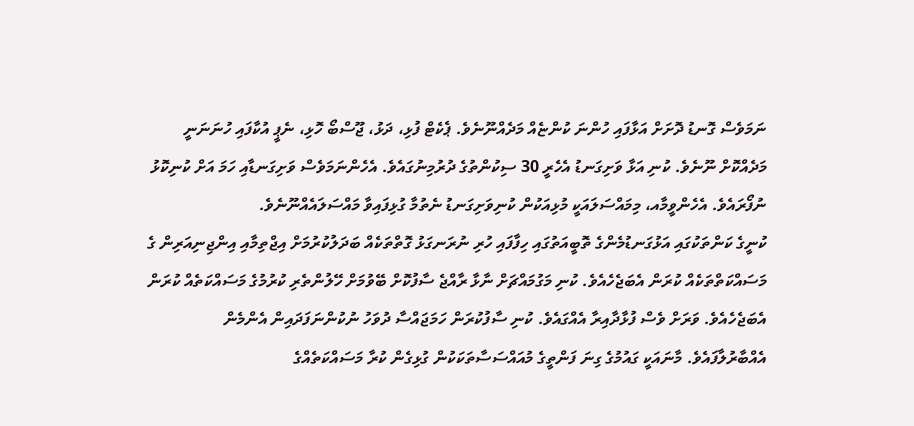ނަމަވެސް ގޮނޑު ދޮށަށް އަޅާފައި ހުންނަ ކުންޏެއް މަދެއްނޫނެވެ. ޕެކެޓް ފުޅި، ދަޅު، ޖޫސްބޯ ހޮޅި، ނެޕީ އުކާފައި ހުނަނަނީ މަދެއްކޮށް ނޫނެވެ. ކުނި އަޅާ ވަށިގަނޑު އެހެރީ 30 ސިކުންތުގެ ދުރުމިނުގައެވެ. އެހެންނަމަވެސް ވަށިގަނޑާއި ހަމަ އަށް ކުނިކޮޅު ނުފޯރައެވެ. އެހެންވީމާއ، މިމައްސަލައަކީ މުޅިއަކުން ކުނިވަށިގަނޑު ނެތުމާ ގުޅިފައިވާ މައްސަލައެއްނޫނެވެ.
ކުނީގެ ކަންތަކުގައި އަޅުގަނޑުމެންގެ ތޮބީއަތުގައި ހިފާފައި ހުރި ނުރަނގަޅު ގޮތްތަކެއް ބަދަލުކުރުމަށް އިޖްތިމާއި އިންޖިނިއަރިން ގެ މަސައްކަތްތަކެއް ކުރަން އެބަޖެހެއެވެ. ކުނި މަގުމައްޗަށް ނާޅާ ރާއްޖެ ސާފުކޮށް ބޭވުމަށް ހޭލުންތެރި ކުރުމުގެ މަސައްކަތެއް ކުރަން އެބަޖެހެއެވެ. ވަރަށް ވެސް ފުޅާދާއިރާ އެއްގައެވެ. ކުނި ސާފުކުރަން ހަމަޖައްސާ ދުވަހު ނުކުންނަފަދައިން އެންމެން އެއްބާރުލާފައެވެ. މާނައަކީ ގައުމުގެ ގިނަ ފަންތީގެ މުއައްސަސާތަކަކުން ގުޅިގެން ކުރާ މަސައްކަތެއްގެ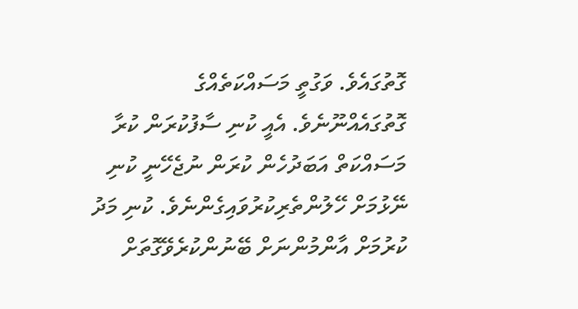ގޮތުގައެވެ. ވަގުތީ މަސައްކަތެއްގެ ގޮތުގައެއްނޫނެވެ. އެއީ ކުނި ސާފުކުރަން ކުރާ މަސައްކަތް އަބަދުހެން ކުރަން ނުޖެހޭނީ ކުނި ނޭޅުމަށް ހޭލުންތެރިކުރުވައިގެންނެވެ. ކުނި މަދު ކުރުމަށް އާންމުންނަށް ބޭނުންކުރެވޭގޮތަށް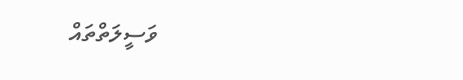ވަސީލަތްތައް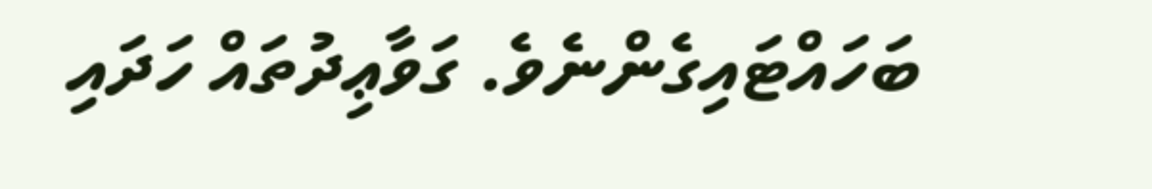ބަހައްޓައިގެންނެވެ. ގަވާޢިދުތައް ހަދައި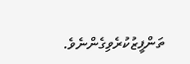ތަންފީޒުކުރެވިގެންނެވެ.